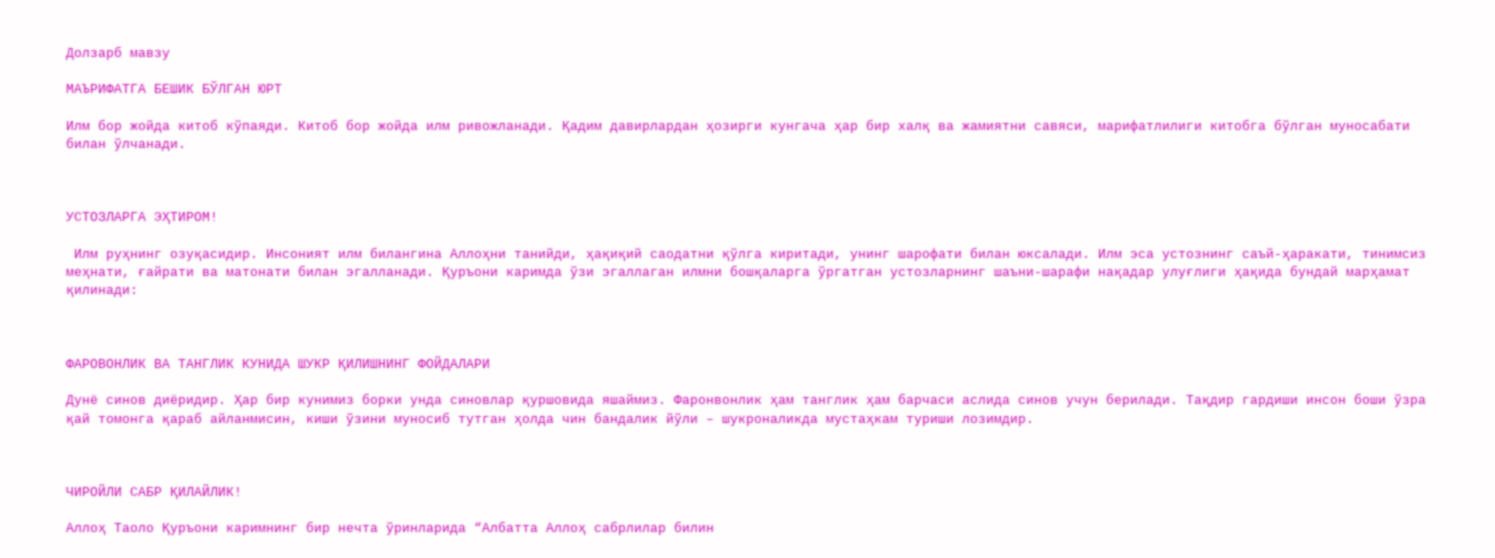Долзарб мавзу

МАЪРИФАТГА БЕШИК БЎЛГАН ЮРТ

Илм бор жойда китоб кўпаяди. Китоб бор жойда илм ривожланади. Қадим давирлардан ҳозирги кунгача ҳар бир халқ ва жамиятни савяси, марифатлилиги китобга бўлган муносабати билан ўлчанади.



УСТОЗЛАРГА ЭҲТИРОМ!

 Илм руҳнинг озуқасидир. Инсоният илм билангина Аллоҳни танийди, ҳақиқий саодатни қўлга киритади, унинг шарофати билан юксалади. Илм эса устознинг саъй-ҳаракати, тинимсиз меҳнати, ғайрати ва матонати билан эгалланади. Қуръони каримда ўзи эгаллаган илмни бошқаларга ўргатган устозларнинг шаъни-шарафи нақадар улуғлиги ҳақида бундай марҳамат қилинади:



ФАРОВОНЛИК ВА ТАНГЛИК КУНИДА ШУКР ҚИЛИШНИНГ ФОЙДАЛАРИ

Дунё синов диёридир. Ҳар бир кунимиз борки унда синовлар қуршовида яшаймиз. Фаронвонлик ҳам танглик ҳам барчаси аслида синов учун берилади. Тақдир гардиши инсон боши ўзра қай томонга қараб айланмисин, киши ўзини муносиб тутган ҳолда чин бандалик йўли – шукроналикда мустаҳкам туриши лозимдир.



ЧИРОЙЛИ САБР ҚИЛАЙЛИК!

Аллоҳ Таоло Қуръони каримнинг бир нечта ўринларида “Албатта Аллоҳ сабрлилар билин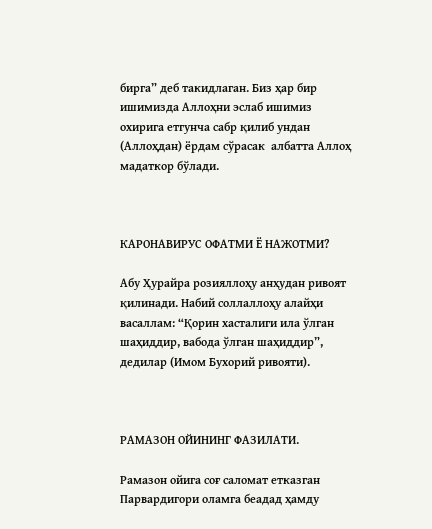бирга” деб такидлаган. Биз ҳар бир ишимизда Аллоҳни эслаб ишимиз охирига етгунча сабр қилиб ундан (Аллоҳдан) ёрдам сўрасак  албатта Аллоҳ мадаткор бўлади.



КАРОНАВИРУС ОФАТМИ Ё НАЖОТМИ?

Абу Ҳурайра розияллоҳу анҳудан ривоят қилинади. Набий соллаллоҳу алайҳи васаллам: “Қорин хасталиги ила ўлган шаҳиддир, вабода ўлган шаҳиддир”, дедилар (Имом Бухорий ривояти).



РАМАЗОН ОЙИНИНГ ФАЗИЛАТИ.

Рамазон ойига соғ саломат етказган Парвардигори оламга беадад ҳамду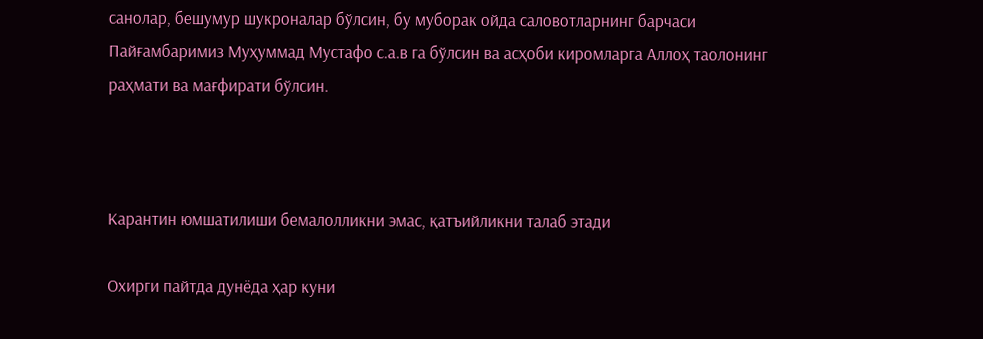санолар, бешумур шукроналар бўлсин, бу муборак ойда саловотларнинг барчаси Пайғамбаримиз Муҳуммад Мустафо с.а.в га бўлсин ва асҳоби киромларга Аллоҳ таолонинг раҳмати ва мағфирати бўлсин.



Карантин юмшатилиши бемалолликни эмас, қатъийликни талаб этади

Охирги пайтда дунёда ҳар куни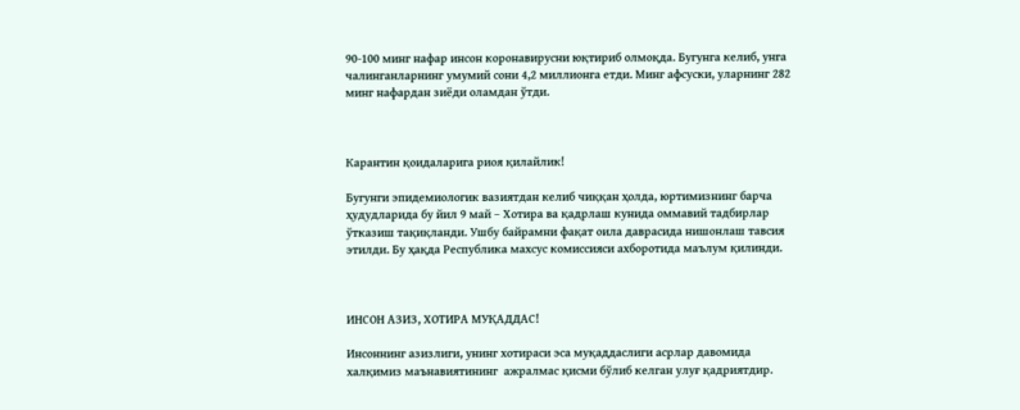90-100 минг нафар инсон коронавирусни юқтириб олмоқда. Бугунга келиб, унга чалинганларнинг умумий сони 4,2 миллионга етди. Минг афсуски, уларнинг 282 минг нафардан зиёди оламдан ўтди.



Карантин қоидаларига риоя қилайлик!

Бугунги эпидемиологик вазиятдан келиб чиққан ҳолда, юртимизнинг барча ҳудудларида бу йил 9 май – Хотира ва қадрлаш кунида оммавий тадбирлар ўтказиш тақиқланди. Ушбу байрамни фақат оила даврасида нишонлаш тавсия этилди. Бу ҳақда Республика махсус комиссияси ахборотида маълум қилинди.



ИНСОН АЗИЗ, ХОТИРА МУҚАДДАС!

Инсоннинг азизлиги, унинг хотираси эса муқаддаслиги асрлар давомида халқимиз маънавиятининг  ажралмас қисми бўлиб келган улуғ қадриятдир.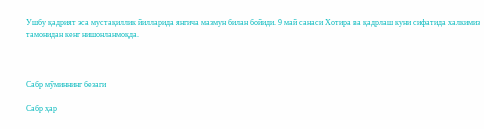Ушбу қадрият эса мустақиллик йилларида янгича мазмун билан бойиди. 9 май санаси Хотира ва қадрлаш куни сифатида халкимиз тамонидан кенг нишонланмоқда.



Сабр мўминнинг безаги

Сабр ҳар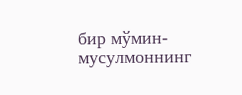бир мўмин-мусулмоннинг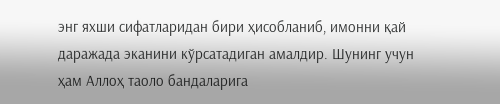энг яхши сифатларидан бири ҳисобланиб, имонни қай даражада эканини кўрсатадиган амалдир. Шунинг учун ҳам Аллоҳ таоло бандаларига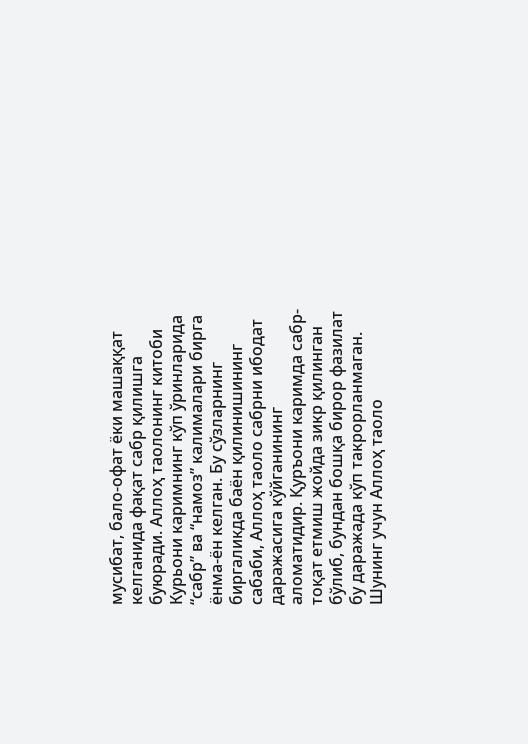мусибат, бало-офат ёки машаққат келганида фақат сабр қилишга буюради. Аллоҳ таолонинг китоби Курьони каримнинг кўп ўринларида “сабр” ва “намоз” калималари бирга ёнма-ён келган. Бу сўзларнинг биргаликда баён қилинишининг сабаби, Аллоҳ таоло сабрни ибодат даражасига кўйганининг аломатидир. Қуръони каримда сабр-тоқат етмиш жойда зикр қилинган бўлиб, бундан бошқа бирор фазилат бу даражада кўп такрорланмаган. Шунинг учун Аллоҳ таоло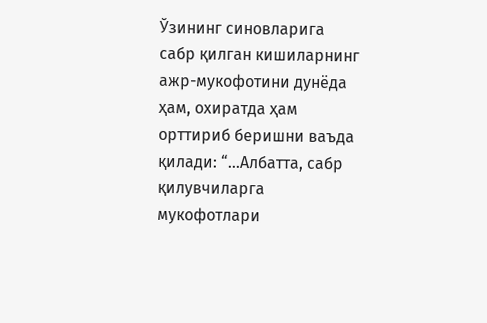Ўзининг синовларига сабр қилган кишиларнинг ажр-мукофотини дунёда ҳам, охиратда ҳам орттириб беришни ваъда қилади: “...Албатта, сабр қилувчиларга мукофотлари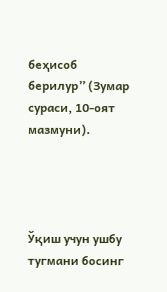беҳисоб берилур” (Зумар сураси, 10-оят мазмуни).




Ўқиш учун ушбу тугмани босинг